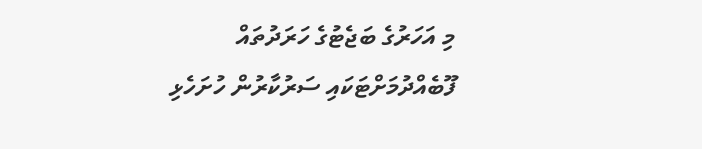މި އަހަރުގެ ބަޖެޓުގެ ހަރަދުތައް ފޫބެއްދުމަށްޓަކައި ސަރުކާރުން ހުށަހެޅި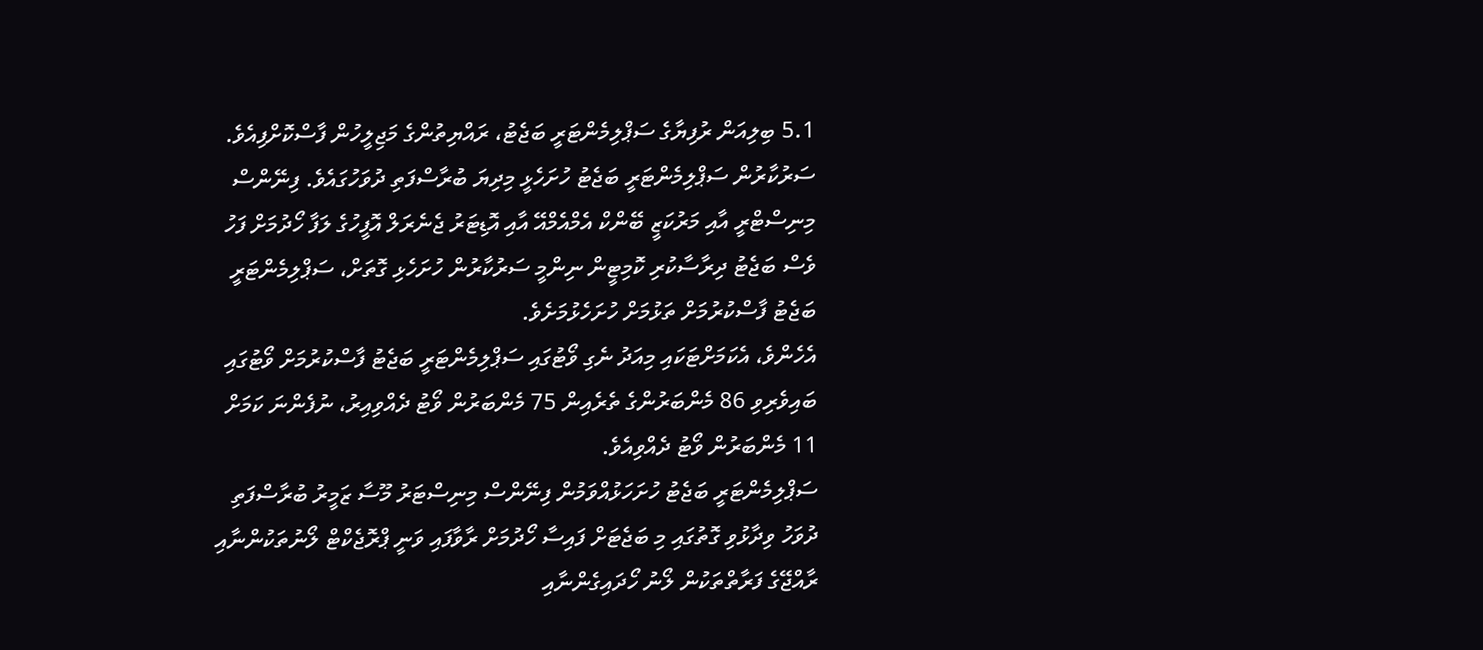5.1 ބިލިއަން ރުފިޔާގެ ސަޕްލިމެންޓަރީ ބަޖެޓު، ރައްޔިތުންގެ މަޖިލީހުން ފާސްކޮށްފިއެވެ.
ސަރުކާރުން ސަޕްލިމެންޓަރީ ބަޖެޓު ހުށަހެޅީ މިދިޔަ ބުރާސްފަތި ދުވަހުގައެވެ. ފިނޭންސް މިނިސްޓްރީ އާއި މަރުކަޒީ ބޭންކް އެމްއެމްއޭ އާއި އޮޑިޓަރު ޖެނެރަލް އޮފީހުގެ ލަފާ ހޯދުމަށް ފަހު ވެސް ބަޖެޓު ދިރާސާކުރި ކޮމިޓީން ނިންމީ ސަރުކާރުން ހުށަހެޅި ގޮތަށް، ސަޕްލިމެންޓަރީ ބަޖެޓު ފާސްކުރުމަށް ތަޅުމަށް ހުށަހެޅުމަށެވެ.
އެހެންވެ، އެކަމަށްޓަކައި މިއަދު ނެގި ވޯޓުގައި ސަޕްލިމެންޓަރީ ބަޖެޓު ފާސްކުރުމަށް ވޯޓުގައި ބައިވެރިވި 86 މެންބަރުންގެ ތެރެއިން 75 މެންބަރުން ވޯޓު ދެއްވިއިރު، ނުފެންނަ ކަމަށް 11 މެންބަރުން ވޯޓު ދެއްވިއެވެ.
ސަޕްލިމެންޓަރީ ބަޖެޓު ހުށަހަޅުއްވަމުން ފިނޭންސް މިނިސްޓަރު މޫސާ ޒަމީރު ބުރާސްފަތި ދުވަހު ވިދާޅުވި ގޮތުގައި މި ބަޖެޓަށް ފައިސާ ހޯދުމަށް ރާވާފައި ވަނީ ޕްރޮޖެކްޓް ލޯނުތަކުންނާއި ރާއްޖޭގެ ފަރާތްތަކުން ލޯނު ހޯދައިގެންނާއި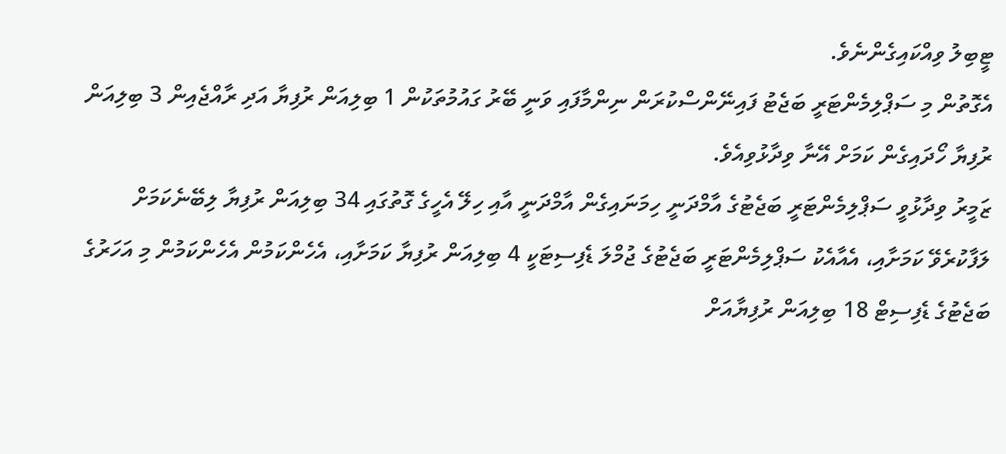ޓީބިލު ވިއްކައިގެންނެވެ.
އެގޮތުން މި ސަޕްލިމެންޓަރީ ބަޖެޓު ފައިނޭންސްކުރަން ނިންމާފައި ވަނީ ބޭރު ގައުމުތަކުން 1 ބިލިއަން ރުފިޔާ އަދި ރާއްޖެއިން 3 ބިލިއަން ރުފިޔާ ހޯދައިގެން ކަމަށް އޭނާ ވިދާޅުވިއެވެ.
ޒަމީރު ވިދާޅުވީ ސަޕްލިމެންޓަރީ ބަޖެޓުގެ އާމްދަނީ ހިމަނައިގެން އާމްދަނީ އާއި ހިލޭ އެހީގެ ގޮތުގައި 34 ބިލިއަން ރުފިޔާ ލިބޭނެކަމަށް ލަފާކުރެވޭ ކަމަށާއި، އެއާއެކު ސަޕްލިމެންޓަރީ ބަޖެޓުގެ ޖުމްލަ ޑެފިސިޓަކީ 4 ބިލިއަން ރުފިޔާ ކަމަށާއި، އެހެންކަމުން އެހެންކަމުން މި އަހަރުގެ ބަޖެޓުގެ ޑެފިސިޓް 18 ބިލިއަން ރުފިޔާއަށް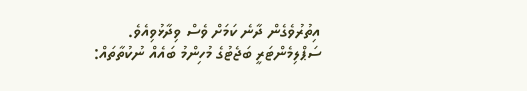އިތުރުވެގެން ދާނެ ކަމަށް ވެސް ވިދާޅުވިއެވެ.
ސަޕްލިމެންޓަރީ ބަޖެޓުގެ މުހިންމު ބައެއް ނުކުތާތައް: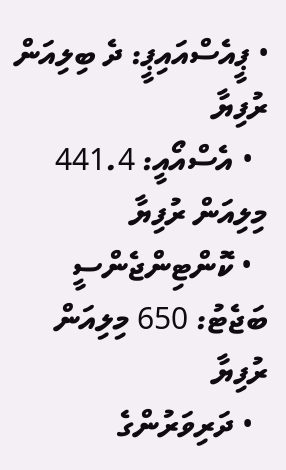• ޕީއެސްއައިޕީ: ދެ ބިލިއަން ރުފިޔާ
  • އެސްއޯއީ: 441.4 މިލިއަން ރުފިޔާ
  • ކޮންޓިންޖެންސީ ބަޖެޓު: 650 މިލިއަން ރުފިޔާ
  • ދަރިވަރުންގެ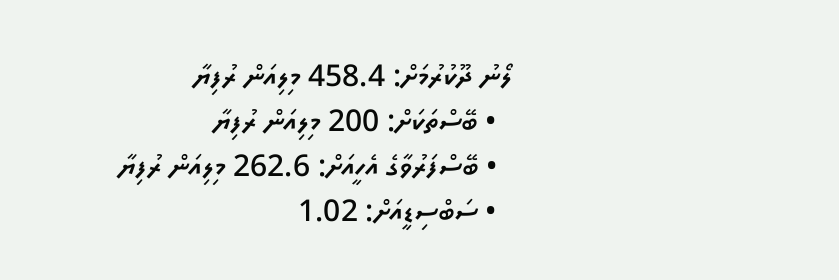ލޯނު ދޫކުރުމަށް: 458.4 މިލިއަން ރުފިޔާ
  • ބޭސްތަކަށް: 200 މިލިއަން ރުފިޔާ
  • ބޭސްފަރުވާގެ އެހީއަށް: 262.6 މިލިއަން ރުފިޔާ
  • ސަބްސިޑީއަށް: 1.02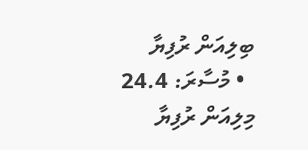ބިލިއަން ރުފިޔާ
  • މުސާރަ: 24.4 މިލިއަން ރުފިޔާ